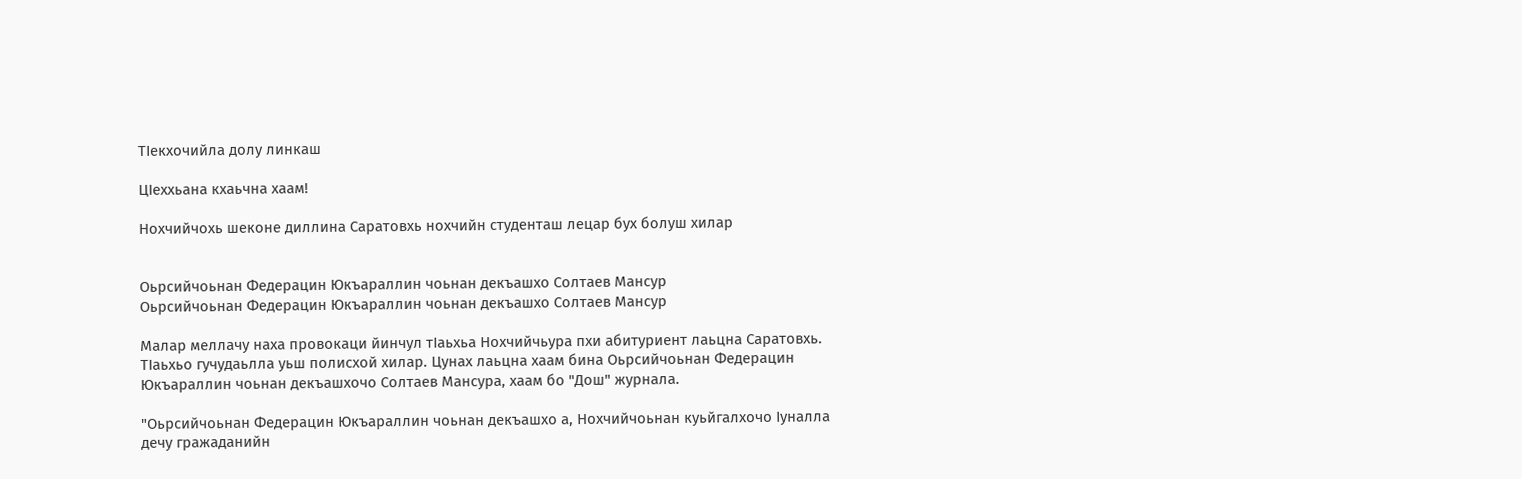ТIекхочийла долу линкаш

ЦIеххьана кхаьчна хаам!

Нохчийчохь шеконе диллина Саратовхь нохчийн студенташ лецар бух болуш хилар


Оьрсийчоьнан Федерацин Юкъараллин чоьнан декъашхо Солтаев Мансур
Оьрсийчоьнан Федерацин Юкъараллин чоьнан декъашхо Солтаев Мансур

Малар меллачу наха провокаци йинчул тIаьхьа Нохчийчьура пхи абитуриент лаьцна Саратовхь. ТIаьхьо гучудаьлла уьш полисхой хилар. Цунах лаьцна хаам бина Оьрсийчоьнан Федерацин Юкъараллин чоьнан декъашхочо Солтаев Мансура, хаам бо "Дош" журнала.

"Оьрсийчоьнан Федерацин Юкъараллин чоьнан декъашхо а, Нохчийчоьнан куьйгалхочо Iуналла дечу гражаданийн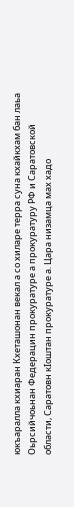юкъаралла кхиаран Кхеташонан векал а со хиларе терра суна кхайкхам бан лаьа Оьрсийчоьнан Федерацин прокуратуре а прокуратуру РФ и Саратовской области, Саратовн кIоштан прокуратуре а. Цара низамца мах хадо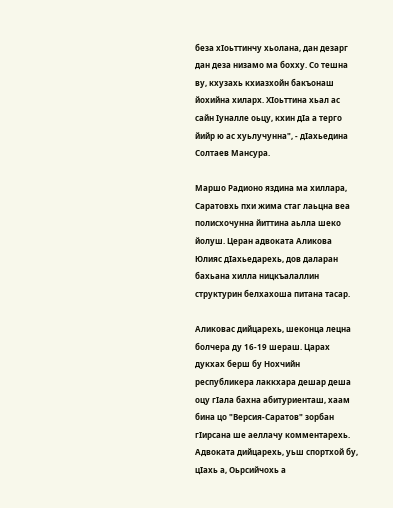беза хIоьттинчу хьолана, дан дезарг дан деза низамо ма бохху. Со тешна ву, кхузахь кхиазхойн бакъонаш йохийна хиларх. ХIоьттина хьал ас сайн Iуналле оьцу, кхин дIа а терго йийр ю ас хуьлучунна", - дIахьедина Солтаев Мансура.

Маршо Радионо яздина ма хиллара, Саратовхь пхи жима стаг лаьцна веа полисхочунна йиттина аьлла шеко йолуш. Церан адвоката Аликова Юлияс дIахьедарехь, дов даларан бахьана хилла ницкъалаллин структурин белхахоша питана тасар.

Аликовас дийцарехь, шеконца лецна болчера ду 16-19 шераш. Царах дукхах берш бу Нохчийн республикера лаккхара дешар деша оцу гIала бахна абитуриенташ, хаам бина цо "Версия-Саратов" зорбан гIирсана ше аеллачу комментарехь. Адвоката дийцарехь, уьш спортхой бу, цIахь а, Оьрсийчохь а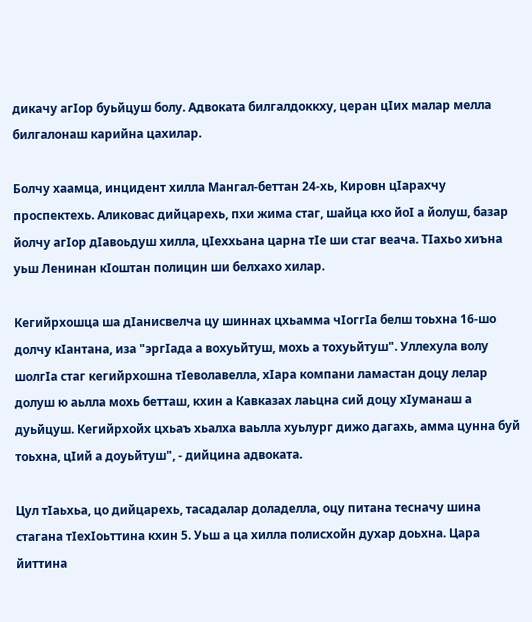дикачу агIор буьйцуш болу. Адвоката билгалдоккху, церан цIих малар мелла билгалонаш карийна цахилар.

Болчу хаамца, инцидент хилла Мангал-беттан 24-хь, Кировн цIарахчу проспектехь. Аликовас дийцарехь, пхи жима стаг, шайца кхо йоI а йолуш, базар йолчу агIор дIавоьдуш хилла, цIеххьана царна тIе ши стаг веача. ТIахьо хиъна уьш Ленинан кIоштан полицин ши белхахо хилар.

Кегийрхошца ша дIанисвелча цу шиннах цхьамма чIоггIа белш тоьхна 16-шо долчу кIантана, иза "эргIада а вохуьйтуш, мохь а тохуьйтуш". Уллехула волу шолгIа стаг кегийрхошна тIеволавелла, хIара компани ламастан доцу лелар долуш ю аьлла мохь бетташ, кхин а Кавказах лаьцна сий доцу хIуманаш а дуьйцуш. Кегийрхойх цхьаъ хьалха ваьлла хуьлург дижо дагахь, амма цунна буй тоьхна, цIий а доуьйтуш", - дийцина адвоката.

Цул тIаьхьа, цо дийцарехь, тасадалар доладелла, оцу питана тесначу шина стагана тIехIоьттина кхин 5. Уьш а ца хилла полисхойн духар доьхна. Цара йиттина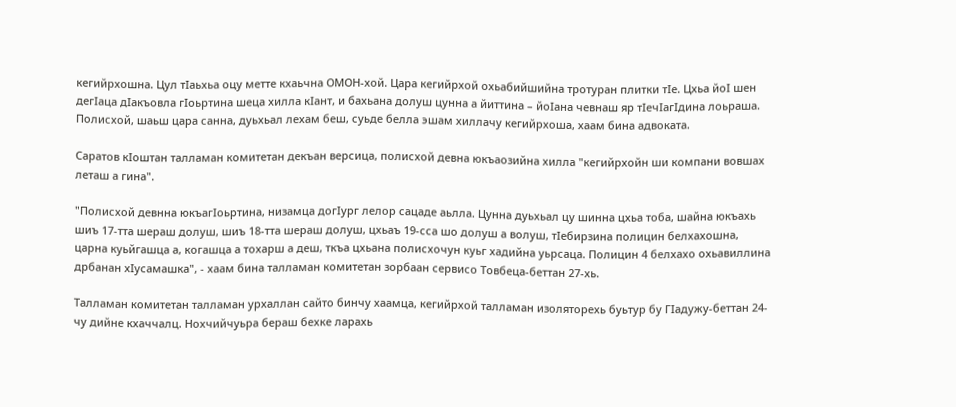кегийрхошна. Цул тIаьхьа оцу метте кхаьчна ОМОН-хой. Цара кегийрхой охьабийшийна тротуран плитки тIе. Цхьа йоI шен дегIаца дIакъовла гIоьртина шеца хилла кIант, и бахьана долуш цунна а йиттина – йоIана чевнаш яр тIечIагIдина лоьраша. Полисхой, шаьш цара санна, дуьхьал лехам беш, суьде белла эшам хиллачу кегийрхоша, хаам бина адвоката.

Саратов кIоштан талламан комитетан декъан версица, полисхой девна юкъаозийна хилла "кегийрхойн ши компани вовшах леташ а гина".

"Полисхой девнна юкъагIоьртина, низамца догIург лелор сацаде аьлла. Цунна дуьхьал цу шинна цхьа тоба, шайна юкъахь шиъ 17-тта шераш долуш, шиъ 18-тта шераш долуш, цхьаъ 19-сса шо долуш а волуш, тIебирзина полицин белхахошна, царна куьйгашца а, когашца а тохарш а деш, ткъа цхьана полисхочун куьг хадийна уьрсаца. Полицин 4 белхахо охьавиллина дрбанан хIусамашка", - хаам бина талламан комитетан зорбаан сервисо Товбеца-беттан 27-хь.

Талламан комитетан талламан урхаллан сайто бинчу хаамца, кегийрхой талламан изоляторехь буьтур бу ГIадужу-беттан 24-чу дийне кхаччалц. Нохчийчуьра бераш бехке ларахь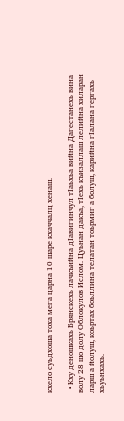кхело суьдхоша тоха мега царна 10 шаре кхаччалц хенаш.

  • Кху деношкахь Брянскехь лачкъийна дIавигинчул тIаьхьа вийна Дагестанехь вина волу 28 шо долу Облокулов Ислом. Цуьнан дакъа, тIехь къизаллаш лелийна хиларан ларш а йолуш, коьртах боьллина телатан тоьрмиг а болуш, карийна гIалана гергахь хьуьнхахь.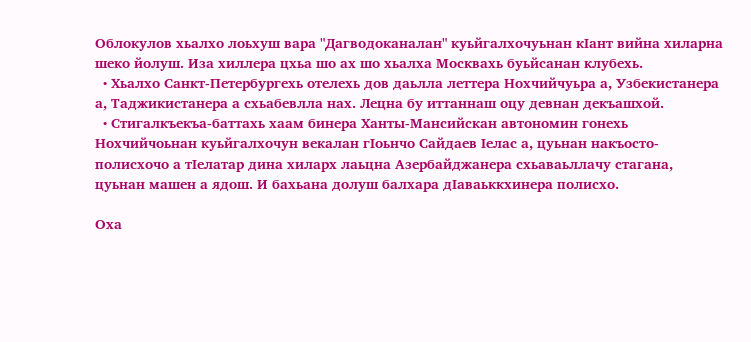Облокулов хьалхо лоьхуш вара "Дагводоканалан" куьйгалхочуьнан кIант вийна хиларна шеко йолуш. Иза хиллера цхьа шо ах шо хьалха Москвахь буьйсанан клубехь.
  • Хьалхо Санкт-Петербургехь отелехь дов даьлла леттера Нохчийчуьра а, Узбекистанера а, Таджикистанера а схьабевлла нах. Лецна бу иттаннаш оцу девнан декъашхой.
  • Стигалкъекъа-баттахь хаам бинера Ханты-Мансийскан автономин гонехь Нохчийчоьнан куьйгалхочун векалан гIоьнчо Сайдаев Iелас а, цуьнан накъосто-полисхочо а тIелатар дина хиларх лаьцна Азербайджанера схьаваьллачу стагана, цуьнан машен а ядош. И бахьана долуш балхара дIаваьккхинера полисхо.

Оха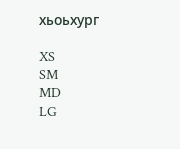хьоьхург

XS
SM
MD
LG